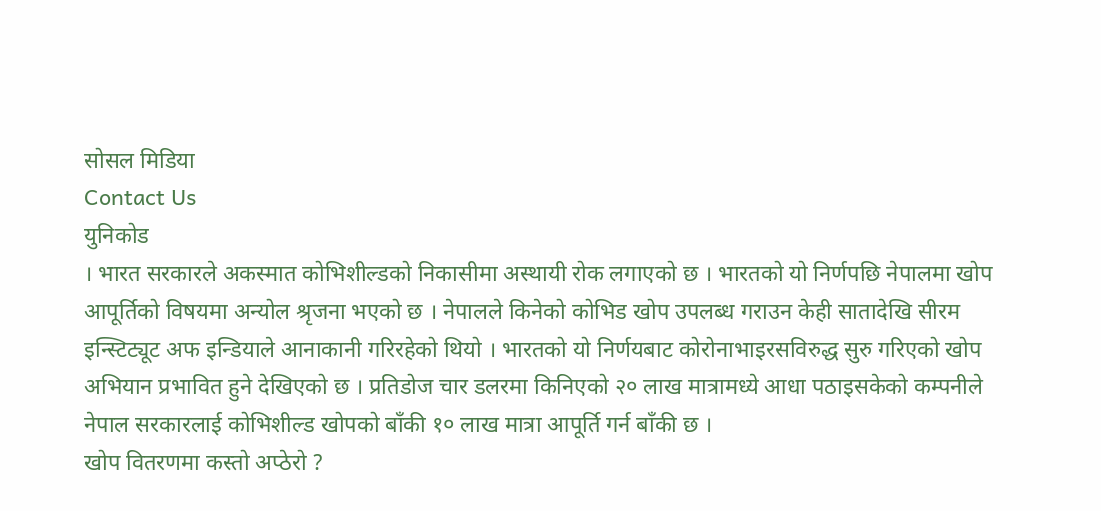सोसल मिडिया
Contact Us
युनिकोड
। भारत सरकारले अकस्मात कोभिशील्डको निकासीमा अस्थायी रोक लगाएको छ । भारतको यो निर्णपछि नेपालमा खोप आपूर्तिको विषयमा अन्योल श्रृजना भएको छ । नेपालले किनेको कोभिड खोप उपलब्ध गराउन केही सातादेखि सीरम इन्स्टिट्यूट अफ इन्डियाले आनाकानी गरिरहेको थियो । भारतको यो निर्णयबाट कोरोनाभाइरसविरुद्ध सुरु गरिएको खोप अभियान प्रभावित हुने देखिएको छ । प्रतिडोज चार डलरमा किनिएको २० लाख मात्रामध्ये आधा पठाइसकेको कम्पनीले नेपाल सरकारलाई कोभिशील्ड खोपको बाँकी १० लाख मात्रा आपूर्ति गर्न बाँकी छ ।
खोप वितरणमा कस्तो अप्ठेरो ?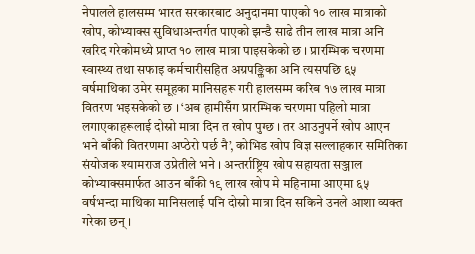नेपालले हालसम्म भारत सरकारबाट अनुदानमा पाएको १० लाख मात्राको खोप, कोभ्याक्स सुविधाअन्तर्गत पाएको झन्डै साढे तीन लाख मात्रा अनि खरिद गरेकोमध्ये प्राप्त १० लाख मात्रा पाइसकेको छ । प्रारम्भिक चरणमा स्वास्थ्य तथा सफाइ कर्मचारीसहित अग्रपङ्क्तिका अनि त्यसपछि ६५ वर्षमाथिका उमेर समूहका मानिसहरू गरी हालसम्म करिब १७ लाख मात्रा वितरण भइसकेको छ । ‘अब हामीसँग प्रारम्भिक चरणमा पहिलो मात्रा लगाएकाहरूलाई दोस्रो मात्रा दिन त खोप पुग्छ । तर आउनुपर्ने खोप आएन भने बाँकी वितरणमा अप्ठेरो पर्छ नै’, कोभिड खोप विज्ञ सल्लाहकार समितिका संयोजक श्यामराज उप्रेतीले भने । अन्तर्राष्ट्रिय खोप सहायता सञ्जाल कोभ्याक्समार्फत आउन बाँकी १९ लाख खोप मे महिनामा आएमा ६५ वर्षभन्दा माथिका मानिसलाई पनि दोस्रो मात्रा दिन सकिने उनले आशा व्यक्त गरेका छन् ।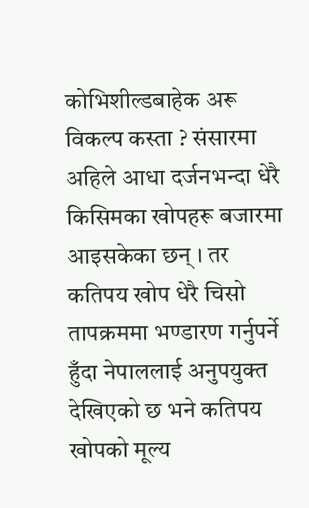कोभिशील्डबाहेक अरू विकल्प कस्ता ? संसारमा अहिले आधा दर्जनभन्दा धेरै किसिमका खोपहरू बजारमा आइसकेका छन् । तर कतिपय खोप धेरै चिसो तापक्रममा भण्डारण गर्नुपर्ने हुँदा नेपाललाई अनुपयुक्त देखिएको छ भने कतिपय खोपको मूल्य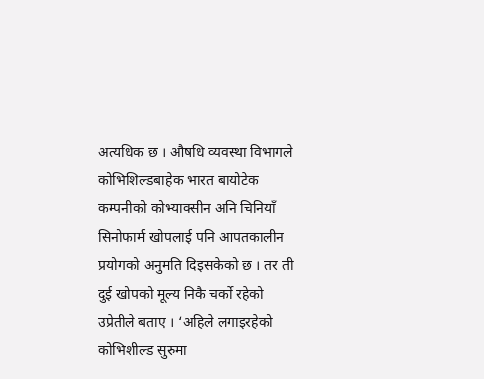अत्यधिक छ । औषधि व्यवस्था विभागले कोभिशिल्डबाहेक भारत बायोटेक कम्पनीको कोभ्याक्सीन अनि चिनियाँ सिनोफार्म खोपलाई पनि आपतकालीन प्रयोगको अनुमति दिइसकेको छ । तर ती दुई खोपको मूल्य निकै चर्को रहेको उप्रेतीले बताए । ‘अहिले लगाइरहेको कोभिशील्ड सुरुमा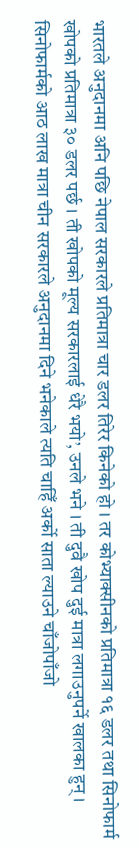भारतले अनुदानमा अनि पछि नेपाल सरकारले प्रतिमात्रा चार डलर तिरेर किनेको हो । तर कोभ्याक्सीनको प्रतिमात्रा १६ डलर तथा सिनोफार्म खोपको प्रतिमात्रा ३० डलर पर्छ । ती खोपको मूल्य सरकारलाई धेरै भयो’, उनले भने । ती दुवै खोप दुई मात्रा लगाउनुपर्ने खालका हुन् । सिनोफार्मको आठ लाख मात्रा चीन सरकारले अनुदानमा दिने भनेकाले त्यति चाहिँ अर्को साता ल्याउने चाँजोपाँजो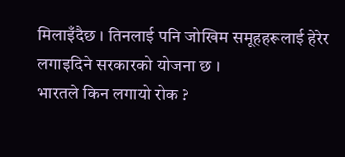मिलाइँदैछ । तिनलाई पनि जोखिम समूहहरूलाई हेरेर लगाइदिने सरकारको योजना छ ।
भारतले किन लगायो रोक ?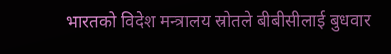भारतको विदेश मन्त्रालय स्रोतले बीबीसीलाई बुधवार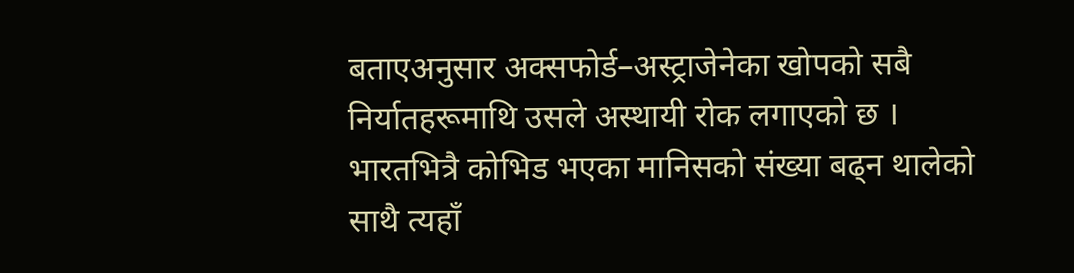बताएअनुसार अक्सफोर्ड–अस्ट्राजेनेका खोपको सबै निर्यातहरूमाथि उसले अस्थायी रोक लगाएको छ । भारतभित्रै कोभिड भएका मानिसको संख्या बढ्न थालेको साथै त्यहाँ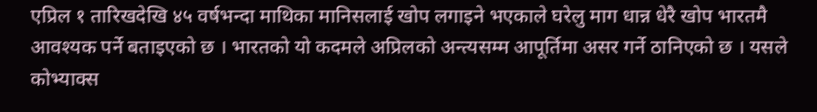एप्रिल १ तारिखदेखि ४५ वर्षभन्दा माथिका मानिसलाई खोप लगाइने भएकाले घरेलु माग धान्न धेरै खोप भारतमै आवश्यक पर्ने बताइएको छ । भारतको यो कदमले अप्रिलको अन्त्यसम्म आपूर्तिमा असर गर्ने ठानिएको छ । यसले कोभ्याक्स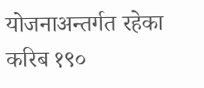योजनाअन्तर्गत रहेका करिब १९०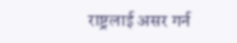राष्ट्रलाई असर गर्न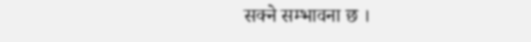सक्ने सम्भावना छ ।